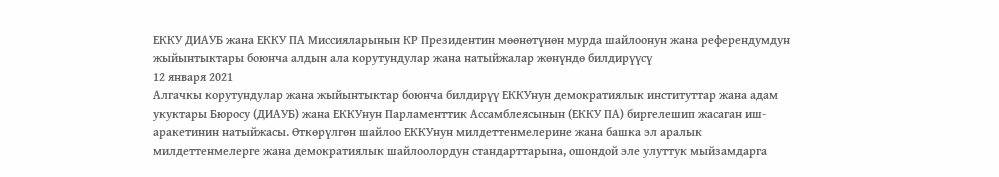ЕККУ ДИАУБ жана ЕККУ ПА Миссияларынын КР Президентин мөөнөтүнөн мурда шайлоонун жана референдумдун жыйынтыктары боюнча алдын ала корутундулар жана натыйжалар жөнүндө билдирүүсү
12 января 2021
Алгачкы корутундулар жана жыйынтыктар боюнча билдирүү ЕККУнун демократиялык институттар жана адам укуктары Бюросу (ДИАУБ) жана ЕККУнун Парламенттик Ассамблеясынын (ЕККУ ПА) биргелешип жасаган иш-аракетинин натыйжасы. Өткөрүлгөн шайлоо ЕККУнун милдеттенмелерине жана башка эл аралык милдеттенмелерге жана демократиялык шайлоолордун стандарттарына, ошондой эле улуттук мыйзамдарга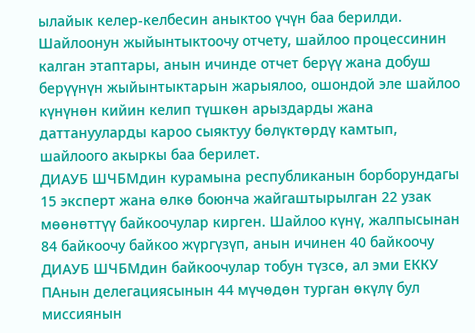ылайык келер-келбесин аныктоо үчүн баа берилди.
Шайлоонун жыйынтыктоочу отчету, шайлоо процессинин калган этаптары, анын ичинде отчет берүү жана добуш берүүнүн жыйынтыктарын жарыялоо, ошондой эле шайлоо күнүнөн кийин келип түшкөн арыздарды жана даттанууларды кароо сыяктуу бөлүктөрдү камтып, шайлоого акыркы баа берилет.
ДИАУБ ШЧБМдин курамына республиканын борборундагы 15 эксперт жана өлкө боюнча жайгаштырылган 22 узак мөөнөттүү байкоочулар кирген. Шайлоо күнү, жалпысынан 84 байкоочу байкоо жүргүзүп, анын ичинен 40 байкоочу ДИАУБ ШЧБМдин байкоочулар тобун түзсө, ал эми ЕККУ ПАнын делегациясынын 44 мүчөдөн турган өкүлү бул миссиянын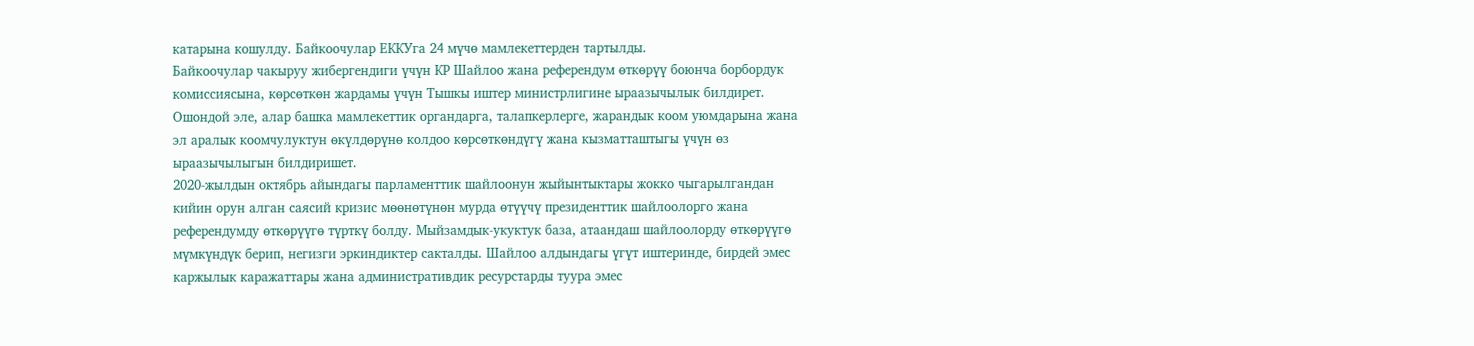катарына кошулду. Байкоочулар ЕККУга 24 мүчө мамлекеттерден тартылды.
Байкоочулар чакыруу жибергендиги үчүн КР Шайлоо жана референдум өткөрүү боюнча борбордук комиссиясына, көрсөткөн жардамы үчүн Тышкы иштер министрлигине ыраазычылык билдирет. Ошондой эле, алар башка мамлекеттик органдарга, талапкерлерге, жарандык коом уюмдарына жана эл аралык коомчулуктун өкүлдөрүнө колдоо көрсөткөндүгү жана кызматташтыгы үчүн өз ыраазычылыгын билдиришет.
2020-жылдын октябрь айындагы парламенттик шайлоонун жыйынтыктары жокко чыгарылгандан кийин орун алган саясий кризис мөөнөтүнөн мурда өтүүчү президенттик шайлоолорго жана референдумду өткөрүүгө түрткү болду. Мыйзамдык-укуктук база, атаандаш шайлоолорду өткөрүүгө мүмкүндүк берип, негизги эркиндиктер сакталды. Шайлоо алдындагы үгүт иштеринде, бирдей эмес каржылык каражаттары жана административдик ресурстарды туура эмес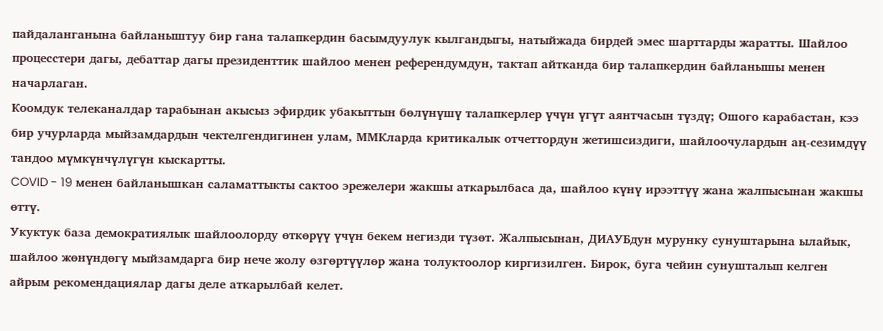пайдаланганына байланыштуу бир гана талапкердин басымдуулук кылгандыгы, натыйжада бирдей эмес шарттарды жаратты. Шайлоо процесстери дагы, дебаттар дагы президенттик шайлоо менен референдумдун, тактап айтканда бир талапкердин байланышы менен начарлаган.
Коомдук телеканалдар тарабынан акысыз эфирдик убакыттын бөлүнүшү талапкерлер үчүн үгүт аянтчасын түздү; Ошого карабастан, кээ бир учурларда мыйзамдардын чектелгендигинен улам, ММКларда критикалык отчеттордун жетишсиздиги, шайлоочулардын аң-сезимдүү тандоо мүмкүнчүлүгүн кыскартты.
COVID - 19 менен байланышкан саламаттыкты сактоо эрежелери жакшы аткарылбаса да, шайлоо күнү ирээттүү жана жалпысынан жакшы өттү.
Укуктук база демократиялык шайлоолорду өткөрүү үчүн бекем негизди түзөт. Жалпысынан, ДИАУБдун мурунку сунуштарына ылайык, шайлоо жөнүндөгү мыйзамдарга бир нече жолу өзгөртүүлөр жана толуктоолор киргизилген. Бирок, буга чейин сунушталып келген айрым рекомендациялар дагы деле аткарылбай келет.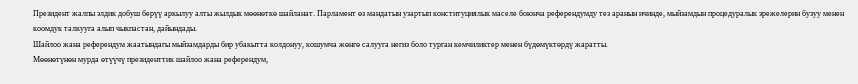Президент жалпы элдик добуш берүү аркылуу алты жылдык мөөнөткө шайланат. Парламент өз мандатын узартып конституциялык маселе боюнча референдумду тез аранын ичинде, мыйзамдын процедуралык эрежелерин бузуу менен коомдук талкууга алып чыкпастан, дайындады.
Шайлоо жана референдум жаатындагы мыйзамдарды бир убакытта колдонуу, кошумча жөнгө салууга негиз боло турган кемчиликтер менен бүдөмүктөрдү жаратты.
Мөөнөтүнөн мурда өтүүчү президенттик шайлоо жана референдум,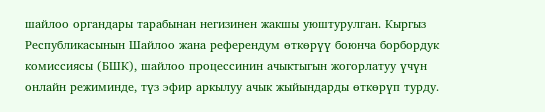шайлоо органдары тарабынан негизинен жакшы уюштурулган. Кыргыз Республикасынын Шайлоо жана референдум өткөрүү боюнча борбордук комиссиясы (БШК), шайлоо процессинин ачыктыгын жогорлатуу үчүн онлайн режиминде, түз эфир аркылуу ачык жыйындарды өткөрүп турду.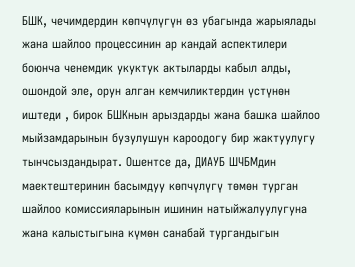БШК, чечимдердин көпчүлүгүн өз убагында жарыялады жана шайлоо процессинин ар кандай аспектилери боюнча ченемдик укуктук актыларды кабыл алды, ошондой эле, орун алган кемчиликтердин үстүнөн иштеди , бирок БШКнын арыздарды жана башка шайлоо мыйзамдарынын бузулушун кароодогу бир жактуулугу тынчсыздандырат. Ошентсе да, ДИАУБ ШЧБМдин маектештеринин басымдуу көпчүлүгү төмөн турган шайлоо комиссияларынын ишинин натыйжалуулугуна жана калыстыгына күмөн санабай тургандыгын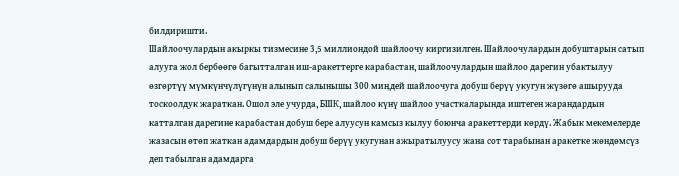билдиришти.
Шайлоочулардын акыркы тизмесине 3,5 миллиондой шайлоочу киргизилген. Шайлоочулардын добуштарын сатып алууга жол бербөөгө багытталган иш-аракеттерге карабастан, шайлоочулардын шайлоо дарегин убактылуу өзгөртүү мүмкүнчүлүгүнүн алынып салынышы 300 миңдей шайлоочуга добуш берүү укугун жүзөгө ашырууда тоскоолдук жараткан. Ошол эле учурда, БШК, шайлоо күнү шайлоо участкаларында иштеген жарандардын катталган дарегине карабастан добуш бере алуусун камсыз кылуу боюнча аракеттерди көрдү. Жабык мекемелерде жазасын өтөп жаткан адамдардын добуш берүү укугунан ажыратылуусу жана сот тарабынан аракетке жөндөмсүз деп табылган адамдарга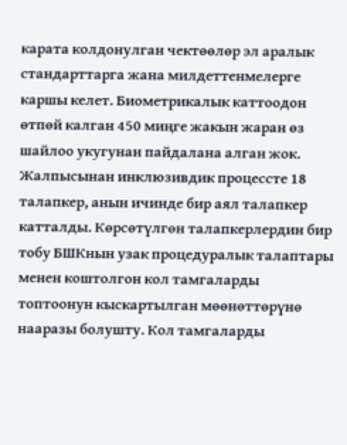карата колдонулган чектөөлөр эл аралык стандарттарга жана милдеттенмелерге каршы келет. Биометрикалык каттоодон өтпөй калган 450 миңге жакын жаран өз шайлоо укугунан пайдалана алган жок.
Жалпысынан инклюзивдик процессте 18 талапкер, анын ичинде бир аял талапкер катталды. Көрсөтүлгөн талапкерлердин бир тобу БШКнын узак процедуралык талаптары менен коштолгон кол тамгаларды топтоонун кыскартылган мөөнөттөрүнө нааразы болушту. Кол тамгаларды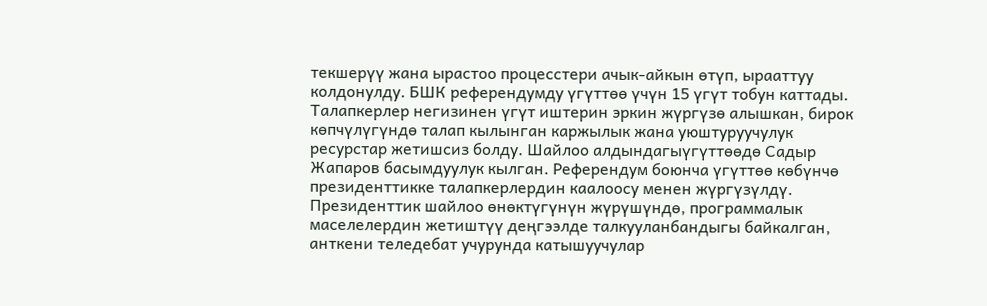текшерүү жана ырастоо процесстери ачык-айкын өтүп, ырааттуу колдонулду. БШК референдумду үгүттөө үчүн 15 үгүт тобун каттады.
Талапкерлер негизинен үгүт иштерин эркин жүргүзө алышкан, бирок көпчүлүгүндө талап кылынган каржылык жана уюштуруучулук ресурстар жетишсиз болду. Шайлоо алдындагыүгүттөөдө Садыр Жапаров басымдуулук кылган. Референдум боюнча үгүттөө көбүнчө президенттикке талапкерлердин каалоосу менен жүргүзүлдү. Президенттик шайлоо өнөктүгүнүн жүрүшүндө, программалык маселелердин жетиштүү деңгээлде талкууланбандыгы байкалган, анткени теледебат учурунда катышуучулар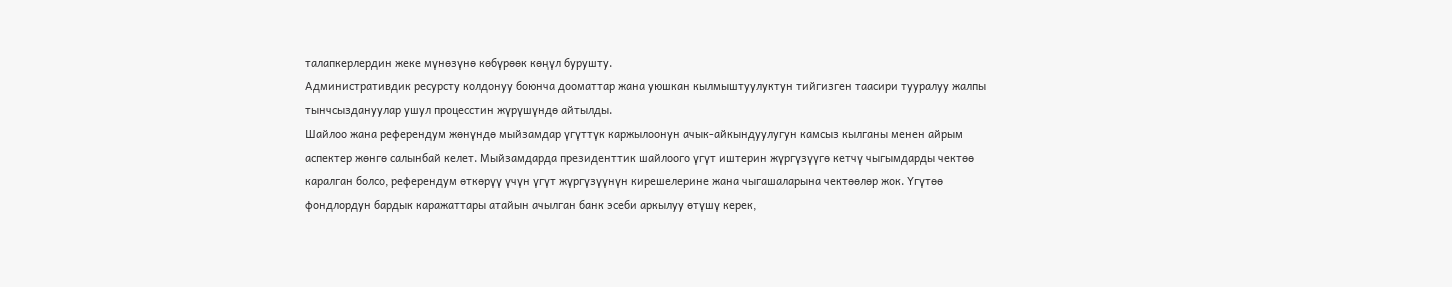талапкерлердин жеке мүнөзүнө көбүрөөк көңүл бурушту.
Административдик ресурсту колдонуу боюнча дооматтар жана уюшкан кылмыштуулуктун тийгизген таасири тууралуу жалпы тынчсыздануулар ушул процесстин жүрүшүндө айтылды.
Шайлоо жана референдум жөнүндө мыйзамдар үгүттүк каржылоонун ачык-айкындуулугун камсыз кылганы менен айрым аспектер жөнгө салынбай келет. Мыйзамдарда президенттик шайлоого үгүт иштерин жүргүзүүгө кетчү чыгымдарды чектөө каралган болсо, референдум өткөрүү үчүн үгүт жүргүзүүнүн кирешелерине жана чыгашаларына чектөөлөр жок. Үгүтөө фондлордун бардык каражаттары атайын ачылган банк эсеби аркылуу өтүшү керек,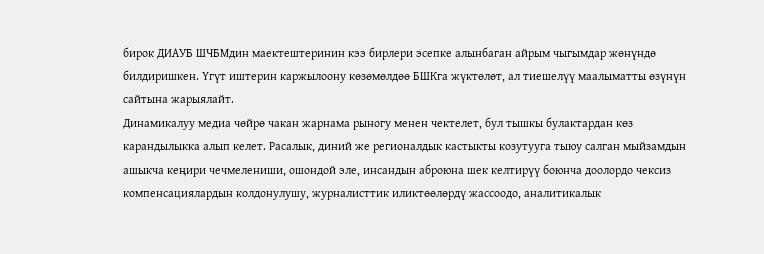бирок ДИАУБ ШЧБМдин маектештеринин кээ бирлери эсепке алынбаган айрым чыгымдар жөнүндө билдиришкен. Үгүт иштерин каржылоону көзөмөлдөө БШКга жүктөлөт, ал тиешелүү маалыматты өзүнүн сайтына жарыялайт.
Динамикалуу медиа чөйрө чакан жарнама рыногу менен чектелет, бул тышкы булактардан көз карандылыкка алып келет. Расалык, диний же регионалдык кастыкты козутууга тыюу салган мыйзамдын ашыкча кеңири чечмелениши, ошондой эле, инсандын аброюна шек келтирүү боюнча доолордо чексиз компенсациялардын колдонулушу, журналисттик иликтөөлөрдү жассоодо, аналитикалык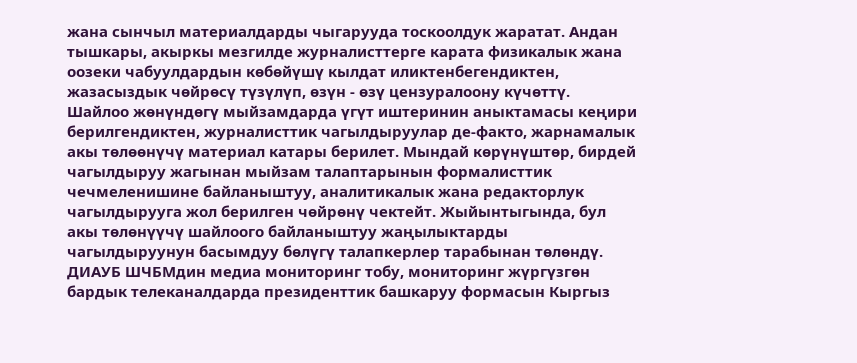жана сынчыл материалдарды чыгарууда тоскоолдук жаратат. Андан тышкары, акыркы мезгилде журналисттерге карата физикалык жана оозеки чабуулдардын көбөйүшү кылдат иликтенбегендиктен, жазасыздык чөйрөсү түзүлүп, өзүн - өзү цензуралоону күчөттү.
Шайлоо жөнүндөгү мыйзамдарда үгүт иштеринин аныктамасы кеңири берилгендиктен, журналисттик чагылдыруулар де-факто, жарнамалык акы төлөөнүчү материал катары берилет. Мындай көрүнүштөр, бирдей чагылдыруу жагынан мыйзам талаптарынын формалисттик чечмеленишине байланыштуу, аналитикалык жана редакторлук чагылдырууга жол берилген чөйрөнү чектейт. Жыйынтыгында, бул акы төлөнүүчү шайлоого байланыштуу жаңылыктарды чагылдыруунун басымдуу бөлүгү талапкерлер тарабынан төлөндү. ДИАУБ ШЧБМдин медиа мониторинг тобу, мониторинг жүргүзгөн бардык телеканалдарда президенттик башкаруу формасын Кыргыз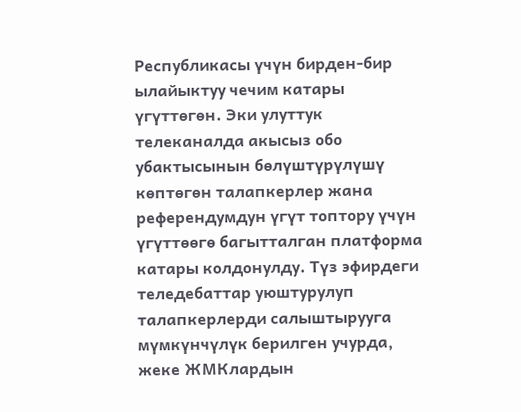Республикасы үчүн бирден-бир ылайыктуу чечим катары үгүттөгөн. Эки улуттук телеканалда акысыз обо убактысынын бөлүштүрүлүшү көптөгөн талапкерлер жана референдумдун үгүт топтору үчүн үгүттөөгө багытталган платформа катары колдонулду. Түз эфирдеги теледебаттар уюштурулуп талапкерлерди салыштырууга мүмкүнчүлүк берилген учурда, жеке ЖМКлардын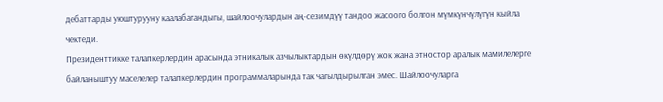дебаттарды уюштурууну каалабагандыгы, шайлоочулардын аң-сезимдүү тандоо жасоого болгон мүмкүнчүлүгүн кыйла чектеди.
Президенттикке талапкерлердин арасында этникалык азчылыктардын өкүлдөрү жок жана этностор аралык мамилелерге байланыштуу маселелер талапкерлердин программаларында так чагылдырылган эмес. Шайлоочуларга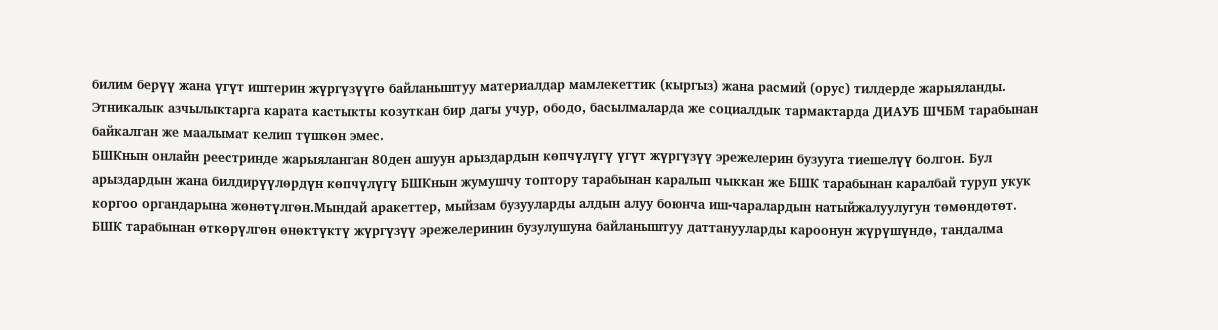билим берүү жана үгүт иштерин жүргүзүүгө байланыштуу материалдар мамлекеттик (кыргыз) жана расмий (орус) тилдерде жарыяланды. Этникалык азчылыктарга карата кастыкты козуткан бир дагы учур, ободо, басылмаларда же социалдык тармактарда ДИАУБ ШЧБМ тарабынан байкалган же маалымат келип түшкөн эмес.
БШКнын онлайн реестринде жарыяланган 80ден ашуун арыздардын көпчүлүгү үгүт жүргүзүү эрежелерин бузууга тиешелүү болгон. Бул арыздардын жана билдирүүлөрдүн көпчүлүгү БШКнын жумушчу топтору тарабынан каралып чыккан же БШК тарабынан каралбай туруп укук коргоо органдарына жөнөтүлгөн.Мындай аракеттер, мыйзам бузууларды алдын алуу боюнча иш-чаралардын натыйжалуулугун төмөндөтөт.
БШК тарабынан өткөрүлгөн өнөктүктү жүргүзүү эрежелеринин бузулушуна байланыштуу даттанууларды кароонун жүрүшүндө, тандалма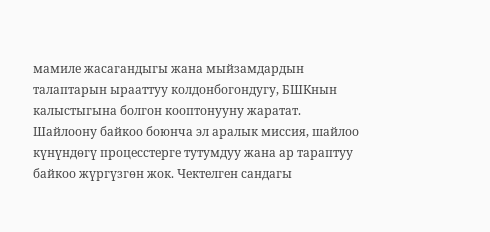мамиле жасагандыгы жана мыйзамдардын талаптарын ырааттуу колдонбогондугу, БШКнын калыстыгына болгон кооптонууну жаратат.
Шайлоону байкоо боюнча эл аралык миссия, шайлоо күнүндөгү процесстерге тутумдуу жана ар тараптуу байкоо жүргүзгөн жок. Чектелген сандагы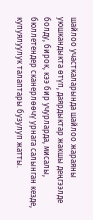шайлоо участкаларында шайлоо жараяны уюшкандыкта өтүп, даярдыктар жакшы деңгээлде болду, бирок, кээ бир учурларда, мисалы, бюллетендер сканерлөөчү урнага салынган кезде, купуялуулук талаптары бузулуп жатты.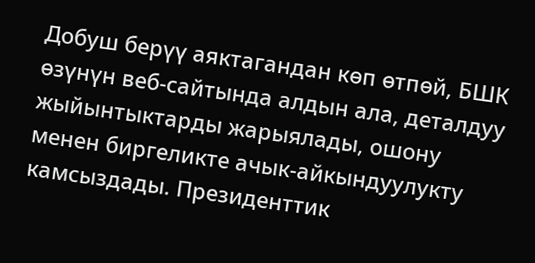Добуш берүү аяктагандан көп өтпөй, БШК өзүнүн веб-сайтында алдын ала, деталдуу жыйынтыктарды жарыялады, ошону менен биргеликте ачык-айкындуулукту камсыздады. Президенттик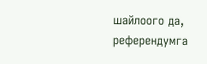шайлоого да, референдумга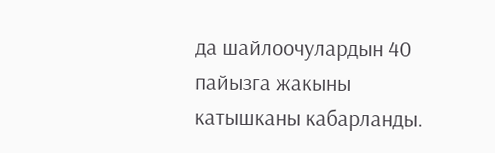да шайлоочулардын 40 пайызга жакыны катышканы кабарланды.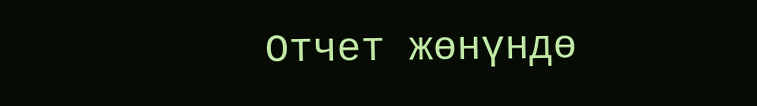Отчет жөнүндө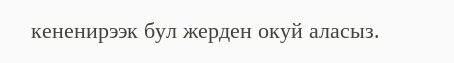кененирээк бул жерден окуй аласыз.